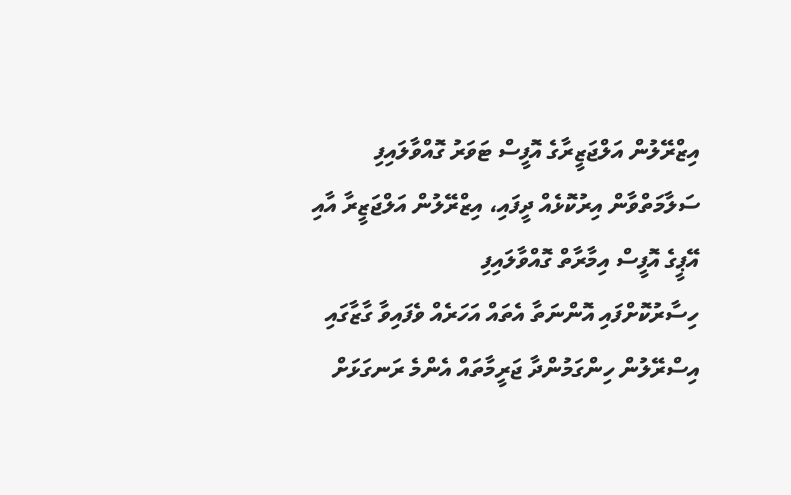އިޒްރޭލުން އަލްޖަޒީރާގެ އޮފީސް ޓަވަރު ގޮއްވާލައިފި
ސަލާމަތްވާން އިރުކޮޅެއް ދީފައި، އިޒްރޭލުން އަލްޖަޒީރާ އާއި އޭޕީގެ އޮފީސް އިމާރާތް ގޮއްވާލައިފި
ހިސާރުކޮށްފައި އޮންނަތާ އެތައް އަހަރެއް ވެފައިވާ ގާޒާގައި އިސްރޭލުން ހިންގަމުންދާ ޖަރީމާތައް އެންމެ ރަނގަޅަށް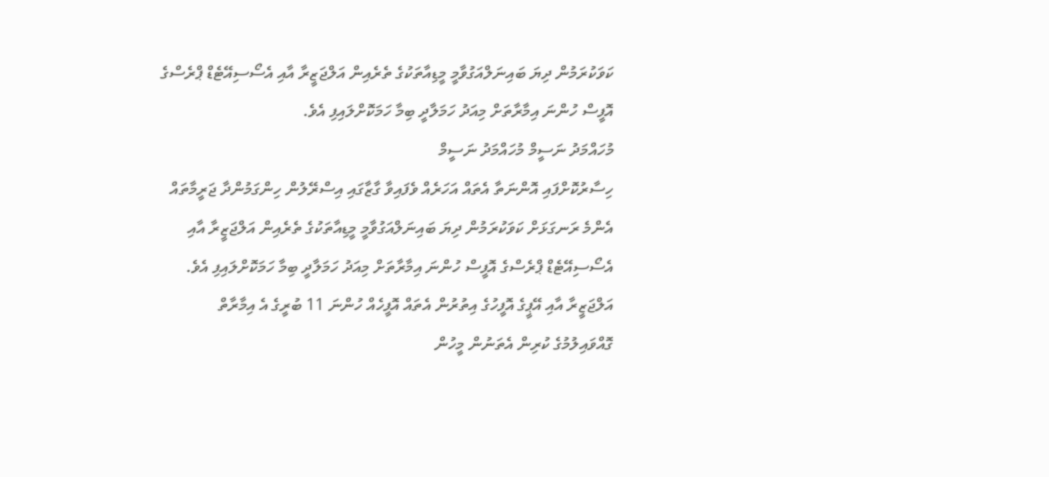ކަވަކުރަމުން ދިޔަ ބައިނަލްއަގުވާމީ މީޑިއާތަކުގެ ތެރެއިން އަލްޖަޒީރާ އާއި އެސޯސިއޭޓެޑް ޕްރެސްގެ އޮފީސް ހުންނަ އިމާރާތަށް މިއަދު ހަމަލާދީ ބިމާ ހަމަކޮށްލައިފި އެވެ.
މުހައްމަދު ނަސީމް މުހައްމަދު ނަސީމް
ހިސާރުކޮށްފައި އޮންނަތާ އެތައް އަހަރެއް ވެފައިވާ ގާޒާގައި އިސްރޭލުން ހިންގަމުންދާ ޖަރީމާތައް އެންމެ ރަނގަޅަށް ކަވަކުރަމުން ދިޔަ ބައިނަލްއަގުވާމީ މީޑިއާތަކުގެ ތެރެއިން އަލްޖަޒީރާ އާއި އެސޯސިއޭޓެޑް ޕްރެސްގެ އޮފީސް ހުންނަ އިމާރާތަށް މިއަދު ހަމަލާދީ ބިމާ ހަމަކޮށްލައިފި އެވެ.
އަލްޖަޒީރާ އާއި އޭޕީގެ އޮފީހުގެ އިތުރުން އެތައް އޮފީހެއް ހުންނަ 11 ބުރީގެ އެ އިމާރާތް ގޮއްވައިލުމުގެ ކުރިން އެތަނުން މީހުން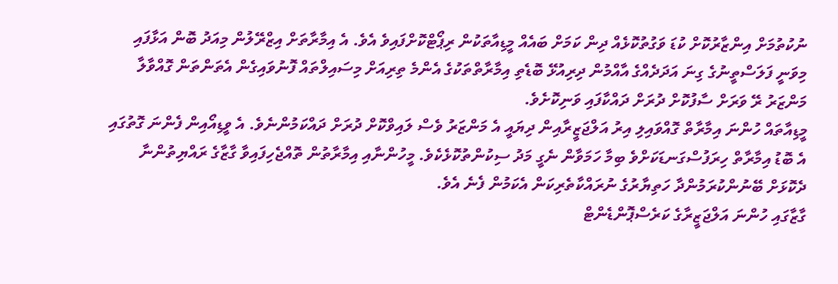ނުކުތުމަށް އިންޒާރުކޮށް ކުޑަ ވަގުތުކޮޅެއް ދިން ކަމަށް ބައެއް މީޑިއާތަކުން ރިޕޯޓްކޮށްފައިވެ އެވެ. އެ އިމާރާތަށް އިޒްރޭލުން މިއަދު ބޮން އަޅާފައި މިވަނީ ފަލަސްތީނުގެ ގިނަ އަދަދެއްގެ އާއްމުން ދިރިއުޅޭ ބޮޑެތި އިމާރާތްތަކުގެ އެންމެ ތިރިއަށް މިސައިލްތައް ފޮނުވައިގެން އެތަންތަން ގޮއްވާލާ މަންޒަރު ރޭ ވަރަށް ސާފުކޮށް ދުރަށް ދައްކާފައި ވަނިކޮށެވެ.
މީޑިއާތައް ހުންނަ އިމާރާތް ގޮއްވައިލި އިރު އަލްޖަޒީރާއިން ދިޔައީ އެ މަންޒަރު ވެސް ލައިވްކޮށް ދުރަށް ދައްކަމުންނެވެ. އެ ވީޑިއޯއިން ފެންނަ ގޮތުގައި އެ ބޮޑު އިމާރާތް ހިރަފުސްގަނޑަކަށްވެ ބިމާ ހަމަވާން ނެގީ މަދު ސިކުންތުކޮޅެކެވެ. މީހުންނާއި އިމާރާތުން ތޮއްޖެހިފައިވާ ގާޒާގެ ރައްޔިތުންނާ ދެކޮޅަށް ބޭނުންކުރަމުންދާ ހަތިޔާރުގެ ނުރައްކާތެރިކަން އެކަމުން ފެނެ އެވެ.
ގާޒާގައި ހުންނަ އަލްޖަޒީރާގެ ކަރެސްޕޮންޑެންޓް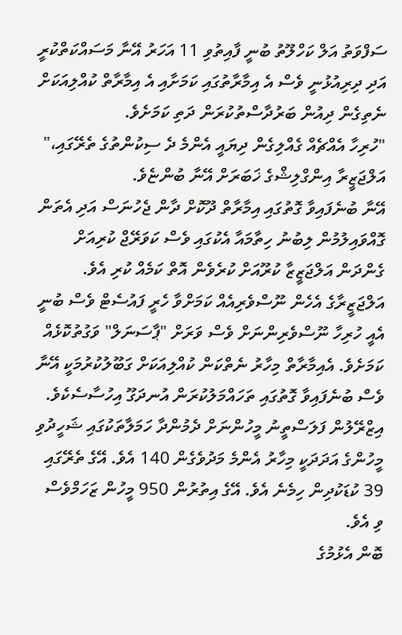ސަފްވަތު އަލް ކަހްލޫތު ބުނީ ފާއިތުވި 11 އަހަރު އޭނާ މަސައްކަތްކުރީ އަދި ދިރިއުޅުނީ ވެސް އެ އިމާރާތުގައި ކަމަށާއި އެ އިމާރާތް ކުއްލިއަކަށް ނެތިގެން ދިއުން ބަރުދާސްތުކުރަން ދަތި ކަމަށެވެ.
"ހުރިހާ އެއްޗެއް ގެއްލިގެން ދިޔައީ އެންމެ ދެ ސިކުންތުގެ ތެރޭގައި،" އަލްޖަޒީރާ އިންގްލިޝްގެ ޚަބަރަށް އޭނާ ބުންޏެވެ.
އޭނާ ބުނެފައިވާ ގޮތުގައި އިމާރާތް ދޫކޮށް ދާން ޖެހުނަސް އަދި އެތަން ގޮއްވައިލުމުން ލިބުނު ހިތާމައާ އެކުގައި ވެސް ކަވަރޭޖް ކުރިއަށް ގެންދަން އަލްޖަޒީޒާ ކުރޫއަށް ކުރެވެން އޮތް ކަމެއް ކުރި އެވެ.
އަލްޖަޒީރާގެ އެހެން ނޫސްވެރިއެއް ކަމަށްވާ ހެރީ ފައުސެޓް ވެސް ބުނީ އެއީ ހުރިހާ ނޫސްވެރިންނަށް ވެސް ވަރަށް "ޕާސަނަލް" ވަގުތުކޮޅެއް ކަމަށެވެ. އެއިމާރާތް މިހާރު ނެތްކަން ކުއްލިއަކަށް ގަބޫލުކުރުމަކީ އޭނާ ވެސް ބުނެފައިވާ ގޮތުގައި ތަހައްމަލުކުރަން އުނދަގޫ އިހުސާސެކެވެ.
އިޒްރޭލުން ފަލަސްތީނު މީހުންނަށް ދެމުންދާ ހަމަލާތަކުގައި ޝަހީދުވި މީހުންގެ އަދަދަކީ މިހާރު އެންމެ މަދުވެގެން 140 އެވެ. އޭގެ ތެރޭގައި 39 ކުޑަކުދިން ހިމެނެ އެވެ. އޭގެ އިތުރުން 950 މީހުން ޒަހަމްވެސް ވި އެވެ.
ބޮން އެޅުމުގެ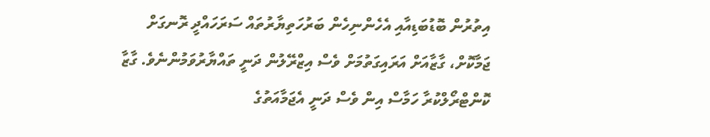އިތުރުން ބޮޑުބަޑިއާއި އެހެންނިހެން ބަރުހަތިޔާރުތައް ސަރަހައްދީ ރޮނގަށް ޖަމާކޮށް، ގާޒާއަށް އަރައިގަތުމަށް ވެސް އިޒްރޭލުން ދަނީ ތައްޔާރުވަމުންނެވެ. ގާޒާ ކޮންޓްރޯލްކުރާ ހަމާސް އިން ވެސް ދަނީ އެޖަމާއަތުގެ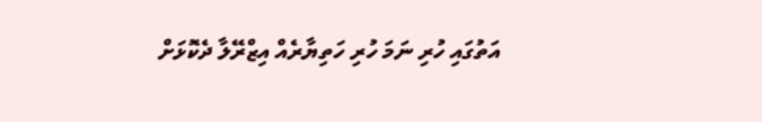އަތުގައި ހުރި ނަމަ ހުރި ހަތިޔާރެއް އިޒްރޭލާ ދެކޮޅަށް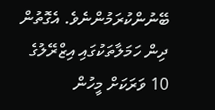ބޭނުންކުރަމުންނެވެ. އެގޮތުން ދިން ހަމަލާތަކުގައި އިޒްރޭލުގެ 10 ވަރަކަށް މީހުން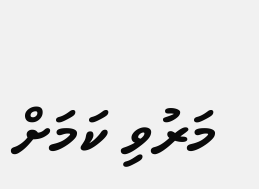މަރުވި ކަމަށް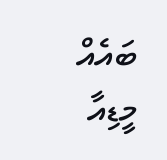ބައެއް މީޑިއާ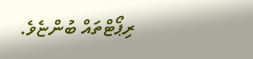ރިޕޯޓްތައް ބުންޏެވެ.